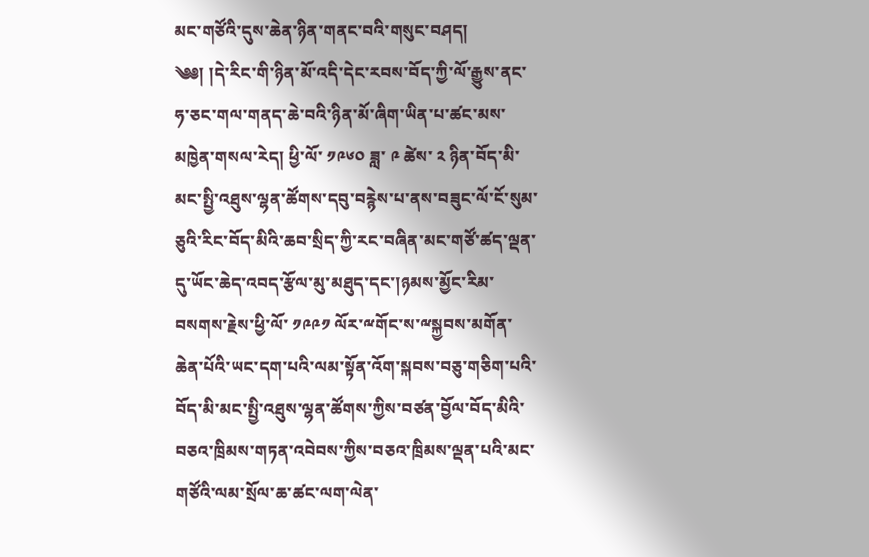མང་གཙོའི་དུས་ཆེན་ཉིན་གནང་བའི་གསུང་བཤད།
༄༅། །དེ་རིང་གི་ཉིན་མོ་འདི་དེང་རབས་བོད་ཀྱི་ལོ་རྒྱུས་ནང་ཧ་ཅང་གལ་གནད་ཆེ་བའི་ཉིན་མོ་ཞིག་ཡིན་པ་ཚང་མས་མཁྱེན་གསལ་རེད། ཕྱི་ལོ་ ༡༩༦༠ ཟླ་ ༩ ཚེས་ ༢ ཉིན་བོད་མི་མང་སྤྱི་འཐུས་ལྷན་ཚོགས་དབུ་བརྙེས་པ་ནས་བཟུང་ལོ་ངོ་སུམ་ཅུའི་རིང་བོད་མིའི་ཆབ་སྲིད་ཀྱི་རང་བཞིན་མང་གཙོ་ཚད་ལྡན་དུ་ཡོང་ཆེད་འབད་རྩོལ་མུ་མཐུད་དང་།ཉམས་མྱོང་རིམ་བསགས་རྗེས་ཕྱི་ལོ་ ༡༩༩༡ ལོར་ྋགོང་ས་ྋསྐྱབས་མགོན་ཆེན་པོའི་ཡང་དག་པའི་ལམ་སྟོན་འོག་སྐབས་བཅུ་གཅིག་པའི་བོད་མི་མང་སྤྱི་འཐུས་ལྷན་ཚོགས་ཀྱིས་བཙན་བྱོལ་བོད་མིའི་བཅའ་ཁྲིམས་གཏན་འབེབས་ཀྱིས་བཅའ་ཁྲིམས་ལྡན་པའི་མང་གཙོའི་ལམ་སྲོལ་ཆ་ཚང་ལག་ལེན་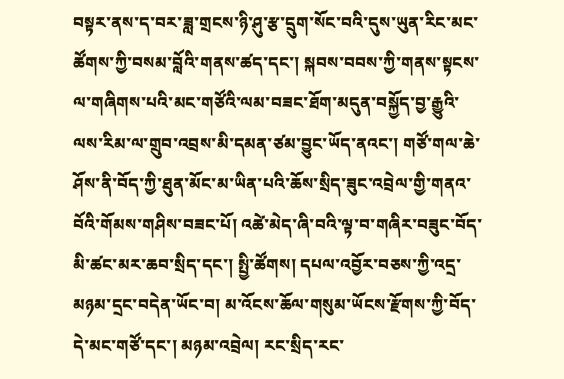བསྟར་ནས་ད་བར་ཟླ་གྲངས་ཉི་ཤུ་རྩ་དྲུག་སོང་བའི་དུས་ཡུན་རིང་མང་ཚོགས་ཀྱི་བསམ་བློའི་གནས་ཚད་དང་། སྐབས་བབས་ཀྱི་གནས་སྟངས་ལ་གཞིགས་པའི་མང་གཙོའི་ལམ་བཟང་ཐོག་མདུན་བསྐྱོད་བྱ་རྒྱུའི་ལས་རིམ་ལ་གྲུབ་འབྲས་མི་དམན་ཙམ་བྱུང་ཡོད་ནའང་། གཙོ་གལ་ཆེ་ཤོས་ནི་བོད་ཀྱི་ཐུན་མོང་མ་ཡིན་པའི་ཆོས་སྲིད་ཟུང་འབྲེལ་གྱི་གནའ་བོའི་གོམས་གཤིས་བཟང་པོ། འཚེ་མེད་ཞི་བའི་ལྟ་བ་གཞིར་བཟུང་བོད་མི་ཚང་མར་ཆབ་སྲིད་དང་། སྤྱི་ཚོགས། དཔལ་འབྱོར་བཅས་ཀྱི་འདྲ་མཉམ་དྲང་བདེན་ཡོང་བ། མ་འོངས་ཆོལ་གསུམ་ཡོངས་རྫོགས་ཀྱི་བོད་དེ་མང་གཙོ་དང་། མཉམ་འབྲེལ། རང་སྲིད་རང་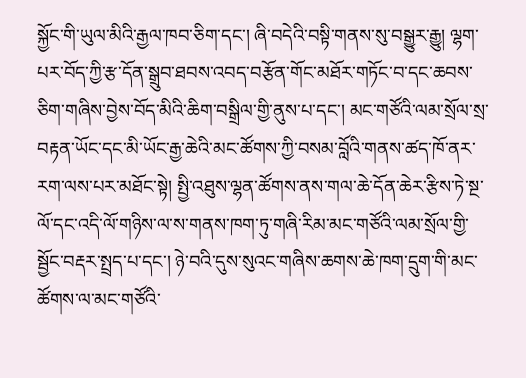སྐྱོང་གི་ཡུལ་མིའི་རྒྱལ་ཁབ་ཅིག་དང་། ཞི་བདེའི་བསྟི་གནས་སུ་བསྒྱུར་རྒྱུ། ལྷག་པར་བོད་ཀྱི་རྩ་དོན་སྒྲུབ་ཐབས་འབད་བརྩོན་གོང་མཐོར་གཏོང་བ་དང་ཆབས་ཅིག་གཞིས་བྱེས་བོད་མིའི་ཆིག་བསྒྲིལ་གྱི་ནུས་པ་དང་། མང་གཙོའི་ལམ་སྲོལ་སྲ་བརྟན་ཡོང་དང་མི་ཡོང་རྒྱ་ཆེའི་མང་ཚོགས་ཀྱི་བསམ་བློའི་གནས་ཚད་ཁོ་ནར་རག་ལས་པར་མཐོང་སྟེ། སྤྱི་འཐུས་ལྷན་ཚོགས་ནས་གལ་ཆེ་དོན་ཆེར་རྩིས་ཏེ་སྔ་ལོ་དང་འདི་ལོ་གཉིས་ལ་ས་གནས་ཁག་ཏུ་གཞི་རིམ་མང་གཙོའི་ལམ་སྲོལ་གྱི་སྦྱོང་བརྡར་སྤྲད་པ་དང་། ཉེ་བའི་དུས་སུའང་གཞིས་ཆགས་ཆེ་ཁག་དྲུག་གི་མང་ཚོགས་ལ་མང་གཙོའི་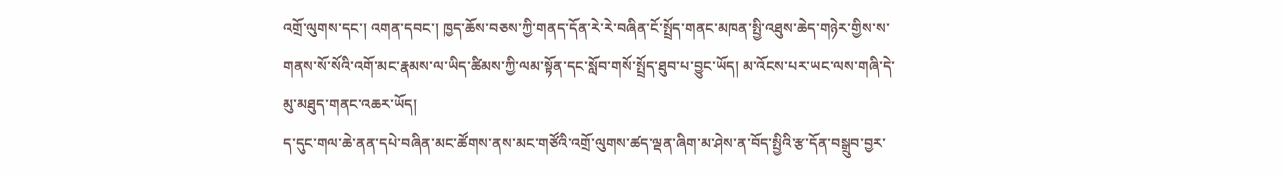འགྲོ་ལུགས་དང་། འགན་དབང་། ཁྱད་ཆོས་བཅས་ཀྱི་གནད་དོན་རེ་རེ་བཞིན་ངོ་སྤྲོད་གནང་མཁན་སྤྱི་འཐུས་ཆེད་གཉེར་གྱིས་ས་གནས་སོ་སོའི་འགོ་མང་རྣམས་ལ་ཡིད་ཚིམས་ཀྱི་ལམ་སྟོན་དང་སློབ་གསོ་སྤྲོད་ཐུབ་པ་བྱུང་ཡོད། མ་འོངས་པར་ཡང་ལས་གཞི་དེ་མུ་མཐུད་གནང་འཆར་ཡོད།
ད་དུང་གལ་ཆེ་ནན་དཔེ་བཞིན་མང་ཚོགས་ནས་མང་གཙོའི་འགྲོ་ལུགས་ཚད་ལྡན་ཞིག་མ་ཤེས་ན་བོད་སྤྱིའི་རྩ་དོན་བསྒྲུབ་བྱར་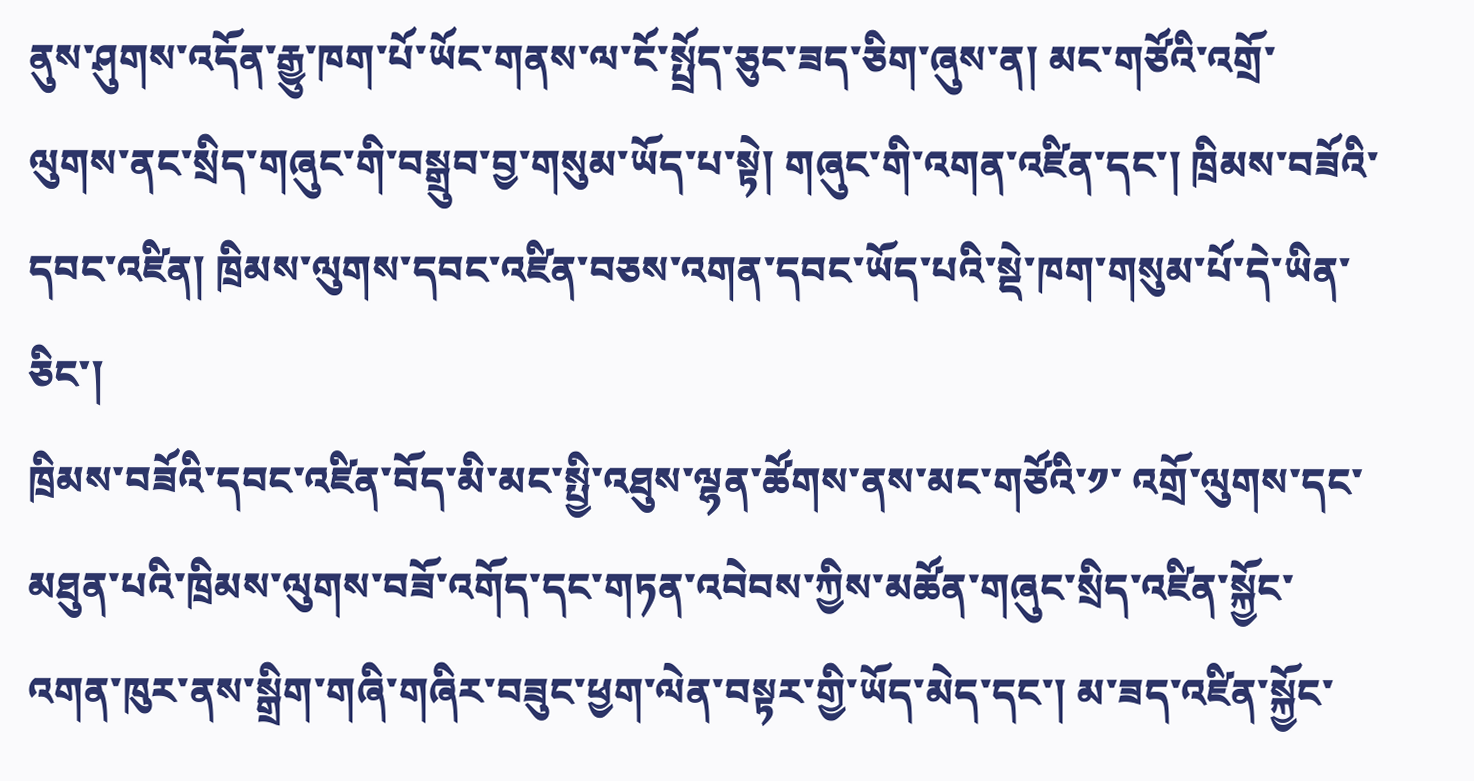ནུས་ཤུགས་འདོན་རྒྱུ་ཁག་པོ་ཡོང་གནས་ལ་ངོ་སྤྲོད་ཅུང་ཟད་ཅིག་ཞུས་ན། མང་གཙོའི་འགྲོ་ལུགས་ནང་སྲིད་གཞུང་གི་བསྒྲུབ་བྱ་གསུམ་ཡོད་པ་སྟེ། གཞུང་གི་འགན་འཛིན་དང་། ཁྲིམས་བཟོའི་དབང་འཛིན། ཁྲིམས་ལུགས་དབང་འཛིན་བཅས་འགན་དབང་ཡོད་པའི་སྡེ་ཁག་གསུམ་པོ་དེ་ཡིན་ཅིང་།
ཁྲིམས་བཟོའི་དབང་འཛིན་བོད་མི་མང་སྤྱི་འཐུས་ལྷན་ཚོགས་ནས་མང་གཙོའི་༡་ འགྲོ་ལུགས་དང་མཐུན་པའི་ཁྲིམས་ལུགས་བཟོ་འགོད་དང་གཏན་འབེབས་ཀྱིས་མཚོན་གཞུང་སྲིད་འཛིན་སྐྱོང་འགན་ཁུར་ནས་སྒྲིག་གཞི་གཞིར་བཟུང་ཕྱག་ལེན་བསྟར་གྱི་ཡོད་མེད་དང་། མ་ཟད་འཛིན་སྐྱོང་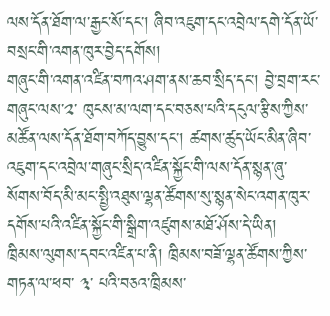ལས་དོན་ཐོག་ལ་རྒྱང་སོ་དང་། ཞིབ་འཇུག་དང་འབྲེལ་དགེ་དོན་ཡོ་བསྲང་གི་འགན་ཁུར་བྱེད་དགོས།
གཞུང་གི་འགན་འཛིན་བཀའ་ཤག་ནས་ཆབ་སྲིད་དང་། བྱེ་བྲག་རང་གཞུང་ལས་༢་ ཁུངས་མ་ལག་དང་བཅས་པའི་དངུལ་རྩིས་ཀྱིས་མཚོན་ལས་དོན་ཐོག་བཀོད་བྱུས་དང་། ཚགས་ཚུད་ཡོང་མིན་ཞིབ་འཇུག་དང་འབྲེལ་གཞུང་སྲིད་འཛིན་སྐྱོང་གི་ལས་དོན་སྙན་ཞུ་སོགས་བོད་མི་མང་སྤྱི་འཐུས་ལྷན་ཚོགས་སུ་སྙན་སེང་འགན་ཁུར་དགོས་པའི་འཛིན་སྐྱོང་གི་སྒྲིག་འཛུགས་མཐོ་ཤོས་དེ་ཡིན།
ཁྲིམས་ལུགས་དབང་འཛིན་པ་ནི། ཁྲིམས་བཟོ་ལྷན་ཚོགས་ཀྱིས་གཏན་ལ་ཕབ་ ༣་ པའི་བཅའ་ཁྲིམས་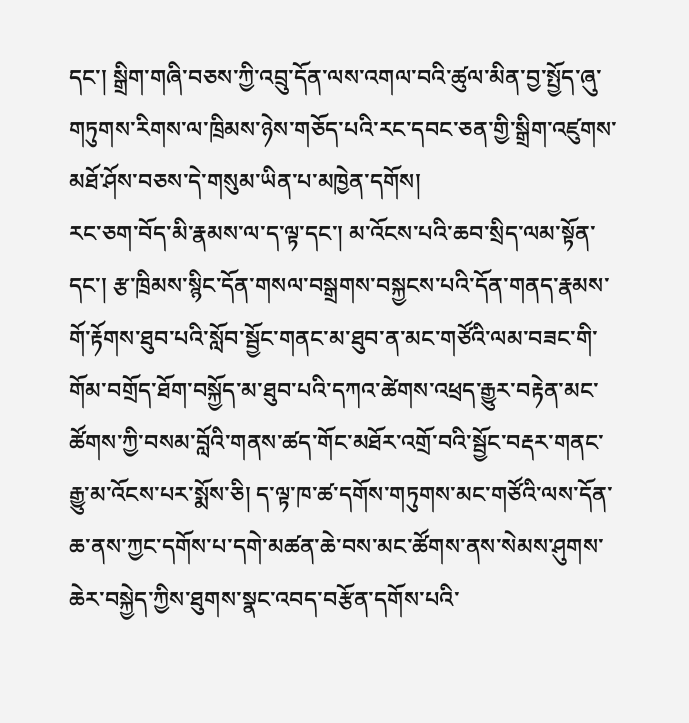དང་། སྒྲིག་གཞི་བཅས་ཀྱི་འབྲུ་དོན་ལས་འགལ་བའི་ཚུལ་མིན་བྱ་སྤྱོད་ཞུ་གཏུགས་རིགས་ལ་ཁྲིམས་ཉེས་གཅོད་པའི་རང་དབང་ཅན་གྱི་སྒྲིག་འཛུགས་མཐོ་ཤོས་བཅས་དེ་གསུམ་ཡིན་པ་མཁྱེན་དགོས།
རང་ཅག་བོད་མི་རྣམས་ལ་ད་ལྟ་དང་། མ་འོངས་པའི་ཆབ་སྲིད་ལམ་སྟོན་དང་། རྩ་ཁྲིམས་སྙིང་དོན་གསལ་བསྒྲགས་བསྐྱངས་པའི་དོན་གནད་རྣམས་གོ་རྟོགས་ཐུབ་པའི་སློབ་སྦྱོང་གནང་མ་ཐུབ་ན་མང་གཙོའི་ལམ་བཟང་གི་གོམ་བགྲོད་ཐོག་བསྐྱོད་མ་ཐུབ་པའི་དཀའ་ཚེགས་འཕྲད་རྒྱུར་བརྟེན་མང་ཚོགས་ཀྱི་བསམ་བློའི་གནས་ཚད་གོང་མཐོར་འགྲོ་བའི་སྦྱོང་བརྡར་གནང་རྒྱུ་མ་འོངས་པར་སྨོས་ཅི། ད་ལྟ་ཁ་ཚ་དགོས་གཏུགས་མང་གཙོའི་ལས་དོན་ཆ་ནས་ཀྱང་དགོས་པ་དགེ་མཚན་ཆེ་བས་མང་ཚོགས་ནས་སེམས་ཤུགས་ཆེར་བསྐྱེད་ཀྱིས་ཐུགས་སྣང་འབད་བརྩོན་དགོས་པའི་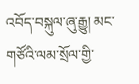འབོད་བསྐུལ་ཞུ་རྒྱུ། མང་གཙོའི་ལམ་སྲོལ་གྱི་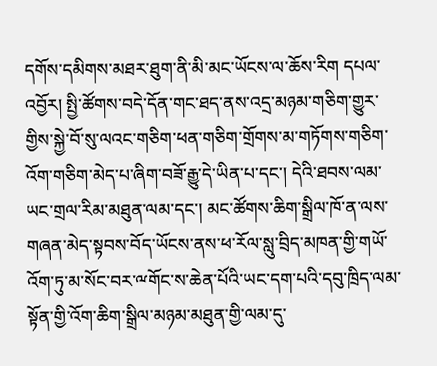དགོས་དམིགས་མཐར་ཐུག་ནི་མི་མང་ཡོངས་ལ་ཆོས་རིག དཔལ་འབྱོར། སྤྱི་ཚོགས་བདེ་དོན་གང་ཐད་ནས་འདྲ་མཉམ་གཅིག་གྱུར་གྱིས་སྐྱེ་བོ་སུ་ལའང་གཅིག་ཕན་གཅིག་གྲོགས་མ་གཏོགས་གཅིག་འོག་གཅིག་མེད་པ་ཞིག་བཟོ་རྒྱུ་དེ་ཡིན་པ་དང་། དེའི་ཐབས་ལམ་ཡང་གྲལ་རིམ་མཐུན་ལམ་དང་། མང་ཚོགས་ཆིག་སྒྲིལ་ཁོ་ན་ལས་གཞན་མེད་སྟབས་བོད་ཡོངས་ནས་ཕ་རོལ་སླུ་བྲིད་མཁན་གྱི་གཡོ་འོག་ཏུ་མ་སོང་བར་ྋགོང་ས་ཆེན་པོའི་ཡང་དག་པའི་དབུ་ཁྲིད་ལམ་སྟོན་གྱི་འོག་ཆིག་སྒྲིལ་མཉམ་མཐུན་གྱི་ལམ་དུ་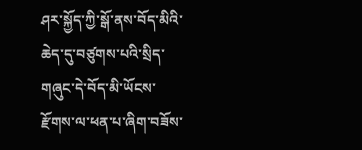ཤར་སྐྱོད་ཀྱི་སྒོ་ནས་བོད་མིའི་ཆེད་དུ་བཙུགས་པའི་སྲིད་གཞུང་དེ་བོད་མི་ཡོངས་རྫོགས་ལ་ཕན་པ་ཞིག་བཟོས་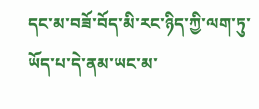དང་མ་བཟོ་བོད་མི་རང་ཉིད་ཀྱི་ལག་ཏུ་ཡོད་པ་དེ་ནམ་ཡང་མ་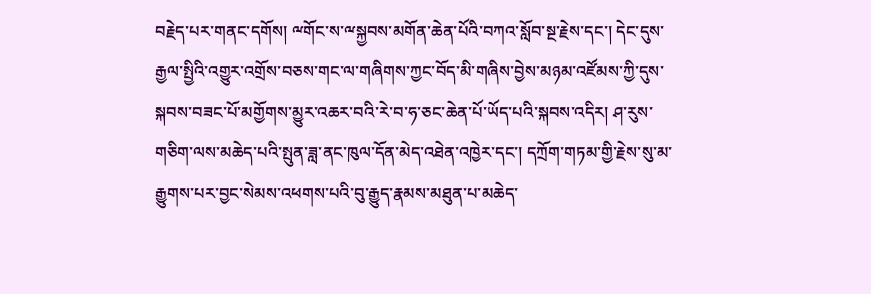བརྗེད་པར་གནང་དགོས། ྋགོང་ས་ྋསྐྱབས་མགོན་ཆེན་པོའི་བཀའ་སློབ་སྔ་རྗེས་དང་། དེང་དུས་རྒྱལ་སྤྱིའི་འགྱུར་འགྲོས་བཅས་གང་ལ་གཞིགས་ཀྱང་བོད་མི་གཞིས་བྱེས་མཉམ་འཛོམས་ཀྱི་དུས་སྐབས་བཟང་པོ་མགྱོགས་མྱུར་འཆར་བའི་རེ་བ་ཧ་ཅང་ཆེན་པོ་ཡོད་པའི་སྐབས་འདིར། ཤ་རུས་གཅིག་ལས་མཆེད་པའི་སྤུན་ཟླ་ནང་ཁུལ་དོན་མེད་འཐེན་འཁྱེར་དང་། དཀྲོག་གཏམ་གྱི་རྗེས་སུ་མ་རྒྱུགས་པར་བྱང་སེམས་འཕགས་པའི་བུ་རྒྱུད་རྣམས་མཐུན་པ་མཆེད་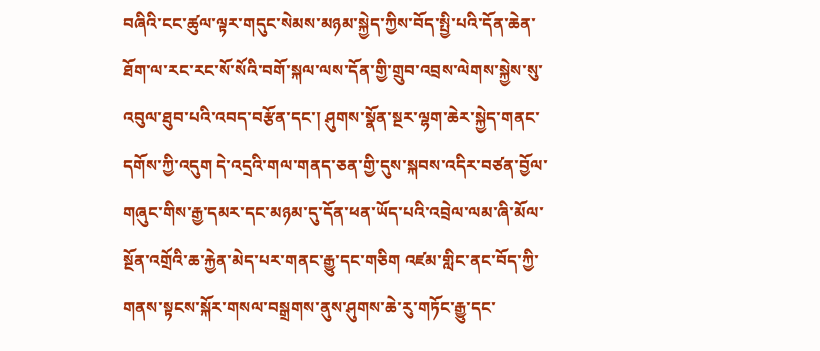བཞིའི་ངང་ཚུལ་ལྟར་གདུང་སེམས་མཉམ་སྐྱེད་ཀྱིས་བོད་སྤྱི་པའི་དོན་ཆེན་ཐོག་ལ་རང་རང་སོ་སོའི་བགོ་སྐལ་ལས་དོན་གྱི་གྲུབ་འབྲས་ལེགས་སྐྱེས་སུ་འབུལ་ཐུབ་པའི་འབད་བརྩོན་དང་། ཤུགས་སྣོན་སྔར་ལྷག་ཆེར་སྐྱེད་གནང་དགོས་ཀྱི་འདུག དེ་འདྲའི་གལ་གནད་ཅན་གྱི་དུས་སྐབས་འདིར་བཙན་བྱོལ་གཞུང་གིས་རྒྱ་དམར་དང་མཉམ་དུ་དོན་ཕན་ཡོད་པའི་འབྲེལ་ལམ་ཞི་མོལ་སྔོན་འགྲོའི་ཆ་རྐྱེན་མེད་པར་གནང་རྒྱུ་དང་གཅིག འཛམ་གླིང་ནང་བོད་ཀྱི་གནས་སྟངས་སྐོར་གསལ་བསྒྲགས་ནུས་ཤུགས་ཆེ་རུ་གཏོང་རྒྱུ་དང་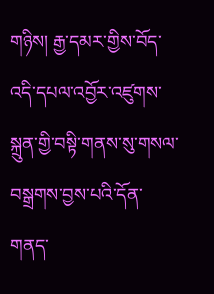གཉིས། རྒྱ་དམར་གྱིས་བོད་འདི་དཔལ་འབྱོར་འཛུགས་སྐྲུན་གྱི་བསྟི་གནས་སུ་གསལ་བསྒྲགས་བྱས་པའི་དོན་གནད་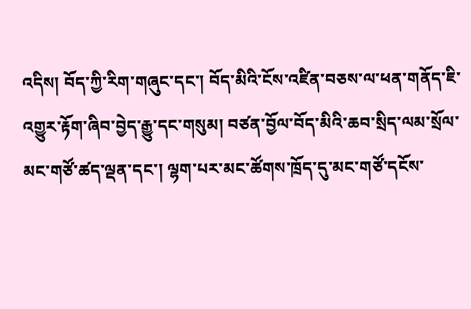འདིས། བོད་ཀྱི་རིག་གཞུང་དང་། བོད་མིའི་ངོས་འཛིན་བཅས་ལ་ཕན་གནོད་ཇི་འགྱུར་རྟོག་ཞིབ་བྱེད་རྒྱུ་དང་གསུམ། བཙན་བྱོལ་བོད་མིའི་ཆབ་སྲིད་ལམ་སྲོལ་མང་གཙོ་ཚད་ལྡན་དང་། ལྷག་པར་མང་ཚོགས་ཁྲོད་དུ་མང་གཙོ་དངོས་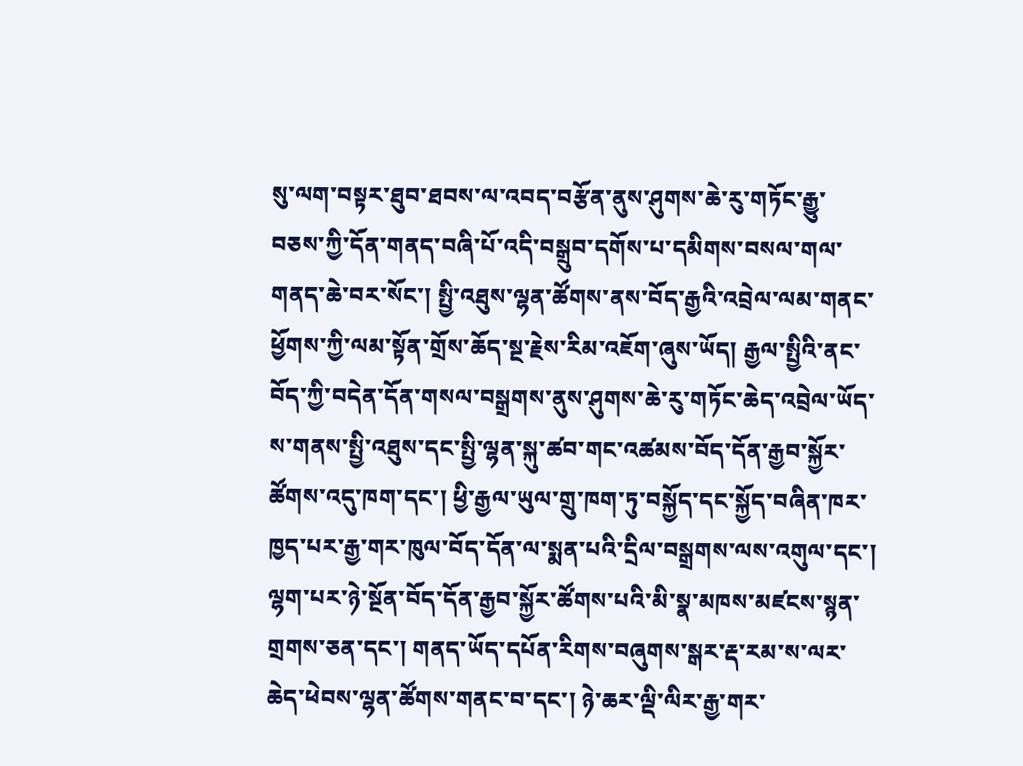སུ་ལག་བསྟར་ཐུབ་ཐབས་ལ་འབད་བརྩོན་ནུས་ཤུགས་ཆེ་རུ་གཏོང་རྒྱུ་བཅས་ཀྱི་དོན་གནད་བཞི་པོ་འདི་བསྒྲུབ་དགོས་པ་དམིགས་བསལ་གལ་གནད་ཆེ་བར་སོང་། སྤྱི་འཐུས་ལྷན་ཚོགས་ནས་བོད་རྒྱའི་འབྲེལ་ལམ་གནང་ཕྱོགས་ཀྱི་ལམ་སྟོན་གྲོས་ཆོད་སྔ་རྗེས་རིམ་འཇོག་ཞུས་ཡོད། རྒྱལ་སྤྱིའི་ནང་བོད་ཀྱི་བདེན་དོན་གསལ་བསྒྲགས་ནུས་ཤུགས་ཆེ་རུ་གཏོང་ཆེད་འབྲེལ་ཡོད་ས་གནས་སྤྱི་འཐུས་དང་སྤྱི་ལྷན་སྐུ་ཚབ་གང་འཚམས་བོད་དོན་རྒྱབ་སྐྱོར་ཚོགས་འདུ་ཁག་དང་། ཕྱི་རྒྱལ་ཡུལ་གྲུ་ཁག་ཏུ་བསྐྱོད་དང་སྐྱོད་བཞིན་ཁར་ཁྱད་པར་རྒྱ་གར་ཁུལ་བོད་དོན་ལ་སྨན་པའི་དྲིལ་བསྒྲགས་ལས་འགུལ་དང་། ལྷག་པར་ཉེ་སྔོན་བོད་དོན་རྒྱབ་སྐྱོར་ཚོགས་པའི་མི་སྣ་མཁས་མཛངས་སྙན་གྲགས་ཅན་དང་། གནད་ཡོད་དཔོན་རིགས་བཞུགས་སྒར་རྡ་རམ་ས་ལར་ཆེད་ཕེབས་ལྷན་ཚོགས་གནང་བ་དང་། ཉེ་ཆར་ལྡི་ལིར་རྒྱ་གར་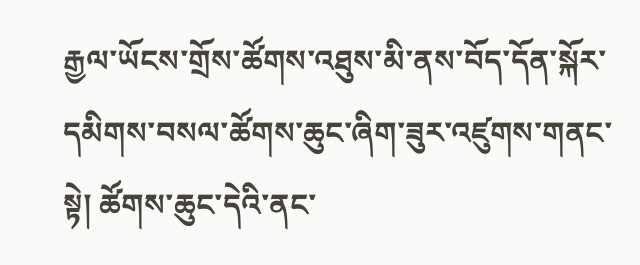རྒྱལ་ཡོངས་གྲོས་ཚོགས་འཐུས་མི་ནས་བོད་དོན་སྐོར་དམིགས་བསལ་ཚོགས་ཆུང་ཞིག་ཟུར་འཛུགས་གནང་སྟེ། ཚོགས་ཆུང་དེའི་ནང་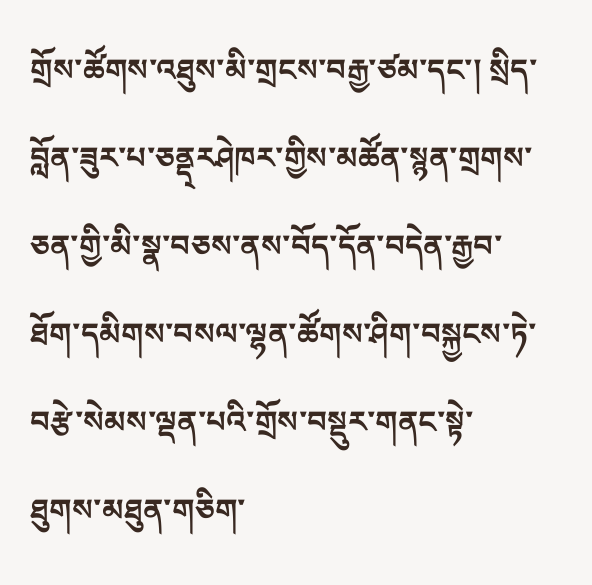གྲོས་ཚོགས་འཐུས་མི་གྲངས་བརྒྱ་ཙམ་དང་། སྲིད་བློན་ཟུར་པ་ཅནྡ྄རཤེཁར་གྱིས་མཚོན་སྙན་གྲགས་ཅན་གྱི་མི་སྣ་བཅས་ནས་བོད་དོན་བདེན་རྒྱབ་ཐོག་དམིགས་བསལ་ལྷན་ཚོགས་ཤིག་བསྐྱངས་ཏེ་བརྩེ་སེམས་ལྡན་པའི་གྲོས་བསྡུར་གནང་སྟེ་ཐུགས་མཐུན་གཅིག་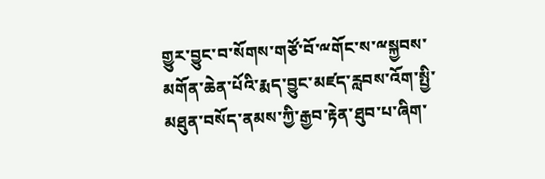གྱུར་བྱུང་བ་སོགས་གཙོ་བོ་ྋགོང་ས་ྋསྐྱབས་མགོན་ཆེན་པོའི་རྨད་བྱུང་མཛད་རླབས་འོག་སྤྱི་མཐུན་བསོད་ནམས་ཀྱི་རྒྱབ་རྟེན་ཐུབ་པ་ཞིག་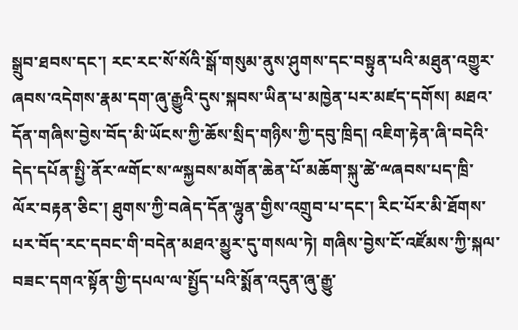སྒྲུབ་ཐབས་དང་། རང་རང་སོ་སོའི་སྒོ་གསུམ་ནུས་ཤུགས་དང་བསྟུན་པའི་མཐུན་འགྱུར་ཞབས་འདེགས་རྣམ་དག་ཞུ་རྒྱུའི་དུས་སྐབས་ཡིན་པ་མཁྱེན་པར་མཛད་དགོས། མཐའ་དོན་གཞིས་བྱེས་བོད་མི་ཡོངས་ཀྱི་ཆོས་སྲིད་གཉིས་ཀྱི་དབུ་ཁྲིད། འཇིག་རྟེན་ཞི་བདེའི་དེད་དཔོན་སྤྱི་ནོར་ྋགོང་ས་ྋསྐྱབས་མགོན་ཆེན་པོ་མཆོག་སྐུ་ཚེ་ྋཞབས་པད་ཁྲི་ལོར་བརྟན་ཅིང་། ཐུགས་ཀྱི་བཞེད་དོན་ལྷུན་གྱིས་འགྲུབ་པ་དང་། རིང་པོར་མི་ཐོགས་པར་བོད་རང་དབང་གི་བདེན་མཐའ་མྱུར་དུ་གསལ་ཏེ། གཞིས་བྱེས་ངོ་འཛོམས་ཀྱི་སྐལ་བཟང་དགའ་སྟོན་གྱི་དཔལ་ལ་སྤྱོད་པའི་སྨོན་འདུན་ཞུ་རྒྱུ་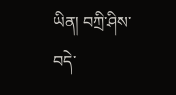ཡིན། བཀྲི་ཤིས་བདེ་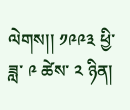ལེགས།། ༡༩༩༣ ཕྱི་ཟླ་ ༩ ཚེས་ ༢ ཉིན།